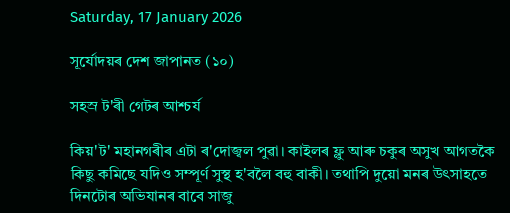Saturday, 17 January 2026

সূৰ্যোদয়ৰ দেশ জাপানত (১০)

সহস্ৰ ট'ৰী গেটৰ আশ্চৰ্য

কিয়'ট' মহানগৰীৰ এটা ৰ'দোজ্বল পুৱা। কাইলৰ ফ্লু আৰু চকুৰ অসুখ আগতকৈ কিছু কমিছে যদিও সম্পূৰ্ণ সুস্থ হ'বলৈ বহু বাকী। তথাপি দুয়ো মনৰ উৎসাহতে দিনটোৰ অভিযানৰ বাবে সাজু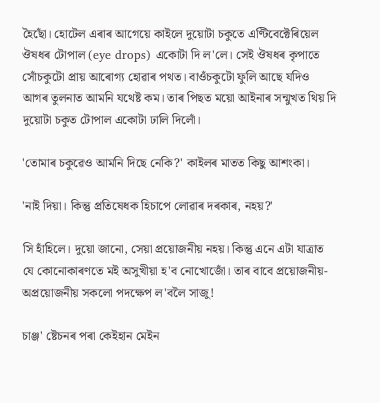হৈছোঁ। হোটেল এৰাৰ আগেয়ে কাইলে দুয়োটা চকুতে এণ্টিবেক্টেৰিয়েল ঔষধৰ টোপাল (eye drops) একোটা দি ল'লে। সেই ঔষধৰ কৃপাতে সোঁচকুটো প্ৰায় আৰোগ্য হোৱাৰ পথত। বাওঁচকুটো ফুলি আছে যদিও আগৰ তুলনাত আমনি যথেষ্ট কম। তাৰ পিছত ময়ো আইনাৰ সন্মুখত থিয় দি দুয়োটা চকুত টোপাল একোটা ঢালি দিলোঁ।

'তোমাৰ চকুৱেও আমনি দিছে নেকি?' কাইলৰ মাতত কিছু আশংকা।

'নাই দিয়া। কিন্তু প্ৰতিষেধক হিচাপে লোৱাৰ দৰকাৰ, নহয়?'

সি হাঁহিলে। দুয়ো জানো, সেয়া প্ৰয়োজনীয় নহয়। কিন্তু এনে এটা যাত্ৰাত যে কোনোকাৰণতে মই অসুখীয়া হ'ব নোখোজোঁ। তাৰ বাবে প্ৰয়োজনীয়-অপ্ৰয়োজনীয় সকলো পদক্ষেপ ল'বলৈ সাজু!

চাঞ্জ' ষ্টেচনৰ পৰা কেইহান মেইন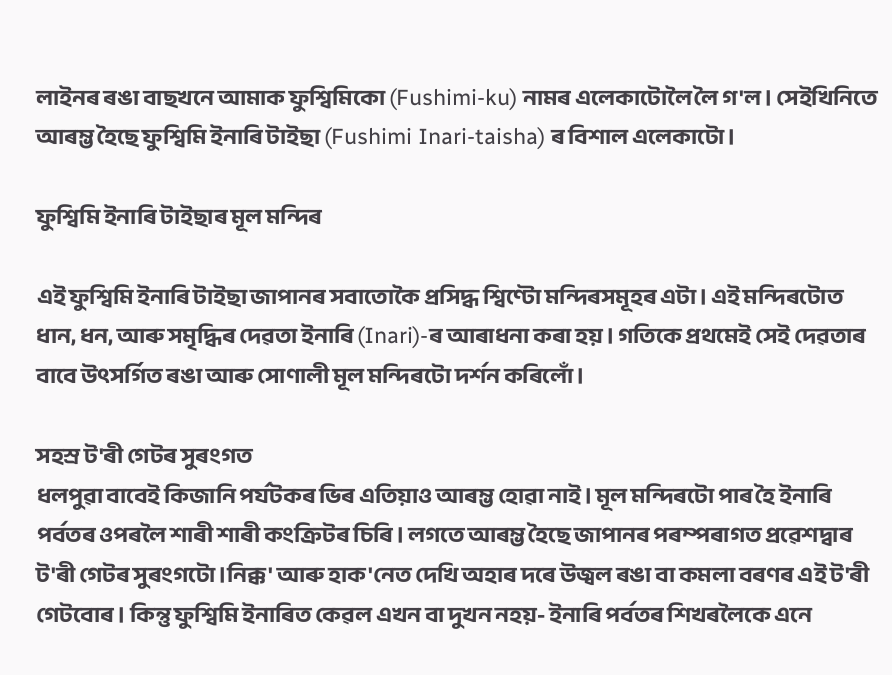লাইনৰ ৰঙা বাছখনে আমাক ফুশ্বিমিকো (Fushimi-ku) নামৰ এলেকাটোলৈ লৈ গ'ল। সেইখিনিতে আৰম্ভ হৈছে ফুশ্বিমি ইনাৰি টাইছা (Fushimi Inari-taisha) ৰ বিশাল এলেকাটো।

ফুশ্বিমি ইনাৰি টাইছাৰ মূল মন্দিৰ

এই ফুশ্বিমি ইনাৰি টাইছা জাপানৰ সবাতোকৈ প্ৰসিদ্ধ শ্বিণ্টো মন্দিৰসমূহৰ এটা। এই মন্দিৰটোত ধান, ধন, আৰু সমৃদ্ধিৰ দেৱতা ইনাৰি (Inari)-ৰ আৰাধনা কৰা হয়। গতিকে প্ৰথমেই সেই দেৱতাৰ বাবে উৎসৰ্গিত ৰঙা আৰু সোণালী মূল মন্দিৰটো দৰ্শন কৰিলোঁ।

সহস্ৰ ট'ৰী গেটৰ সুৰংগত
ধলপুৱা বাবেই কিজানি পৰ্যটকৰ ভিৰ এতিয়াও আৰম্ভ হোৱা নাই। মূল মন্দিৰটো পাৰ হৈ ইনাৰি পৰ্বতৰ ওপৰলৈ শাৰী শাৰী কংক্ৰিটৰ চিৰি। লগতে আৰম্ভ হৈছে জাপানৰ পৰম্পৰাগত প্ৰৱেশদ্বাৰ ট'ৰী গেটৰ সুৰংগটো।নিক্ক' আৰু হাক'নেত দেখি অহাৰ দৰে উজ্বল ৰঙা বা কমলা বৰণৰ এই ট'ৰী গেটবোৰ। কিন্তু ফুশ্বিমি ইনাৰিত কেৱল এখন বা দুখন নহয়- ইনাৰি পৰ্বতৰ শিখৰলৈকে এনে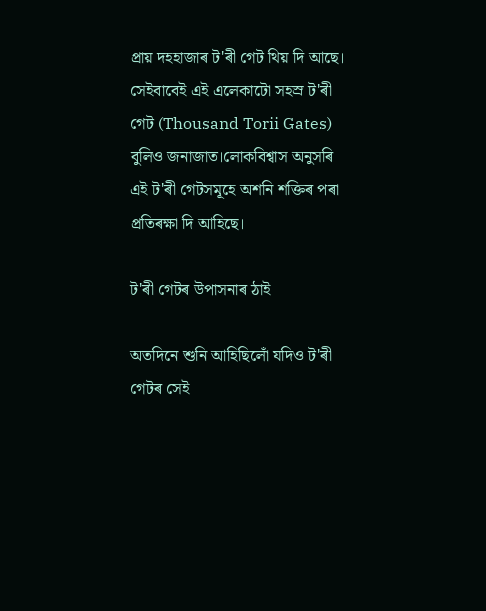প্ৰায় দহহাজাৰ ট'ৰী গেট থিয় দি আছে। সেইবাবেই এই এলেকাটো সহস্ৰ ট'ৰী গেট (Thousand Torii Gates) বুলিও জনাজাত।লোকবিশ্বাস অনুসৰি এই ট'ৰী গেটসমূহে অশনি শক্তিৰ পৰা প্ৰতিৰক্ষা দি আহিছে।

ট'ৰী গেটৰ উপাসনাৰ ঠাই

অতদিনে শুনি আহিছিলোঁ যদিও ট'ৰী গেটৰ সেই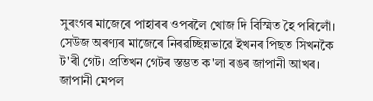সুৰংগৰ মাজেৰে পাহাৰৰ ওপৰলৈ খোজ দি বিস্মিত হৈ পৰিলোঁ। সেউজ অৰণ্যৰ মাজেৰে নিৰৱচ্ছিন্নভাৱে ইখনৰ পিছত সিখনকৈ ট'ৰী গেট। প্ৰতিখন গেটৰ স্তম্ভত ক'লা ৰঙৰ জাপানী আখৰ। জাপানী মেপল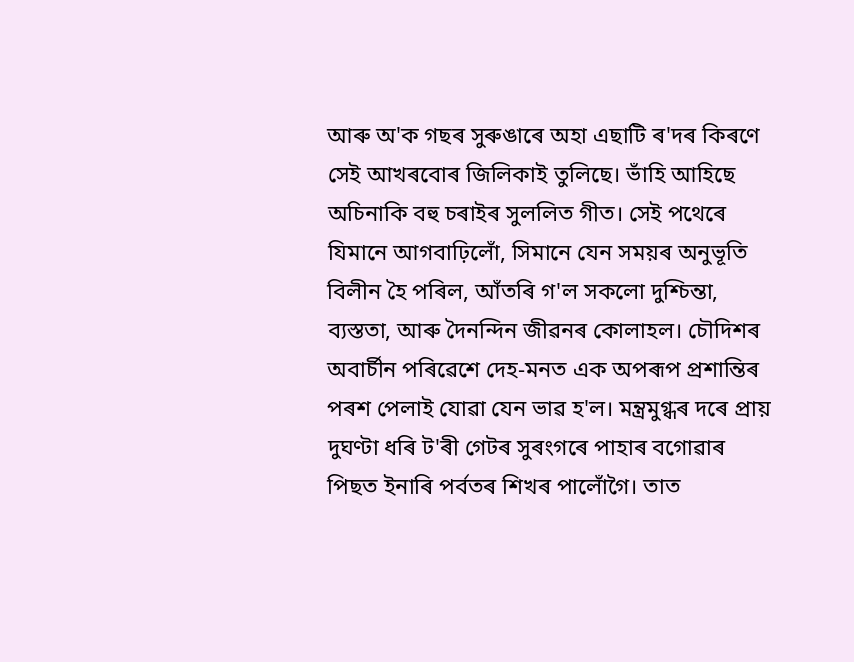আৰু অ'ক গছৰ সুৰুঙাৰে অহা এছাটি ৰ'দৰ কিৰণে সেই আখৰবোৰ জিলিকাই তুলিছে। ভাঁহি আহিছে অচিনাকি বহু চৰাইৰ সুললিত গীত। সেই পথেৰে যিমানে আগবাঢ়িলোঁ, সিমানে যেন সময়ৰ অনুভূতি বিলীন হৈ পৰিল, আঁতৰি গ'ল সকলো দুশ্চিন্তা, ব্যস্ততা, আৰু দৈনন্দিন জীৱনৰ কোলাহল। চৌদিশৰ অবাৰ্চীন পৰিৱেশে দেহ-মনত এক অপৰূপ প্ৰশান্তিৰ পৰশ পেলাই যোৱা যেন ভাৱ হ'ল। মন্ত্ৰমুগ্ধৰ দৰে প্ৰায় দুঘণ্টা ধৰি ট'ৰী গেটৰ সুৰংগৰে পাহাৰ বগোৱাৰ পিছত ইনাৰি পৰ্বতৰ শিখৰ পালোঁগৈ। তাত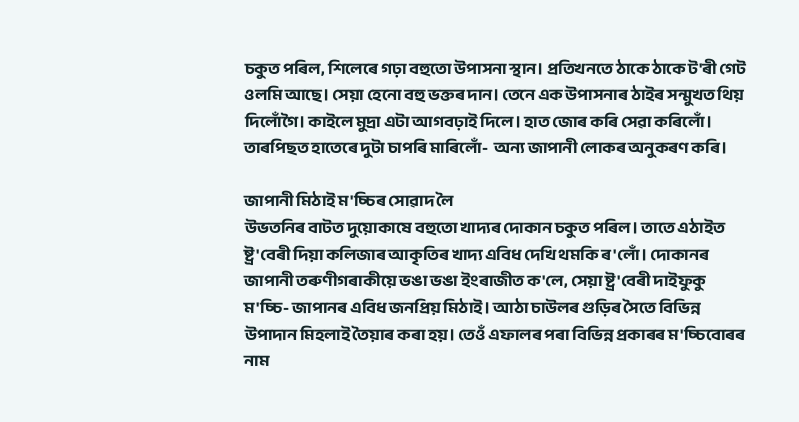চকুত পৰিল, শিলেৰে গঢ়া বহুতো উপাসনা স্থান। প্ৰতিখনতে ঠাকে ঠাকে ট'ৰী গেট ওলমি আছে। সেয়া হেনো বহু ভক্তৰ দান। তেনে এক উপাসনাৰ ঠাইৰ সন্মুখত থিয় দিলোঁগৈ। কাইলে মুদ্ৰা এটা আগবঢ়াই দিলে। হাত জোৰ কৰি সেৱা কৰিলোঁ। তাৰপিছত হাতেৰে দুটা চাপৰি মাৰিলোঁ-  অন্য জাপানী লোকৰ অনুকৰণ কৰি।

জাপানী মিঠাই ম'চ্চিৰ সোৱাদ লৈ
উভতনিৰ বাটত দুয়োকাষে বহুতো খাদ্যৰ দোকান চকুত পৰিল। তাতে এঠাইত ষ্ট্ৰ'বেৰী দিয়া কলিজাৰ আকৃতিৰ খাদ্য এবিধ দেখি থমকি ৰ'লোঁ। দোকানৰ জাপানী তৰুণীগৰাকীয়ে ভঙা ভঙা ইংৰাজীত ক'লে, সেয়া ষ্ট্ৰ'বেৰী দাইফুকু ম'চ্চি- জাপানৰ এবিধ জনপ্ৰিয় মিঠাই। আঠা চাউলৰ গুড়িৰ সৈতে বিভিন্ন উপাদান মিহলাই তৈয়াৰ কৰা হয়। তেওঁ এফালৰ পৰা বিভিন্ন প্ৰকাৰৰ ম'চ্চিবোৰৰ নাম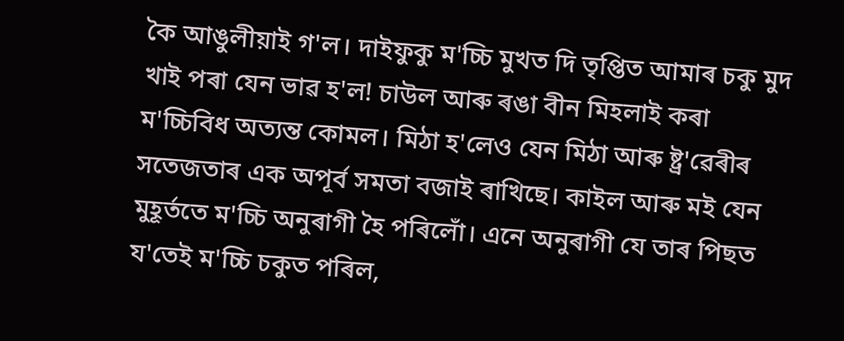কৈ আঙুলীয়াই গ'ল। দাইফুকু ম'চ্চি মুখত দি তৃপ্তিত আমাৰ চকু মুদ খাই পৰা যেন ভাৱ হ'ল! চাউল আৰু ৰঙা বীন মিহলাই কৰা ম'চ্চিবিধ অত্যন্ত কোমল। মিঠা হ'লেও যেন মিঠা আৰু ষ্ট্ৰ'ৱেৰীৰ সতেজতাৰ এক অপূৰ্ব সমতা বজাই ৰাখিছে। কাইল আৰু মই যেন মুহূৰ্ততে ম'চ্চি অনুৰাগী হৈ পৰিলোঁ। এনে অনুৰাগী যে তাৰ পিছত য'তেই ম'চ্চি চকুত পৰিল,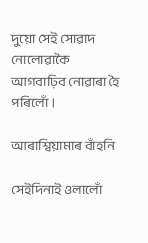দুয়ো সেই সোৱাদ নোলোৱাকৈ আগবাঢ়িব নোৱাৰা হৈ পৰিলোঁ।

আৰাশ্বিয়ামাৰ বাঁহনি

সেইদিনাই ওলালোঁ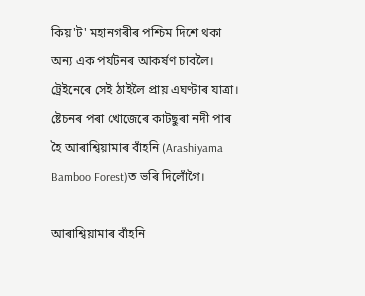কিয়'ট' মহানগৰীৰ পশ্চিম দিশে থকা অন্য এক পৰ্যটনৰ আকৰ্ষণ চাবলৈ। ট্ৰেইনেৰে সেই ঠাইলৈ প্ৰায় এঘণ্টাৰ যাত্ৰা। ষ্টেচনৰ পৰা খোজেৰে কাটছুৰা নদী পাৰ হৈ আৰাশ্বিয়ামাৰ বাঁহনি (Arashiyama Bamboo Forest)ত ভৰি দিলোঁগৈ।

আৰাশ্বিয়ামাৰ বাঁহনি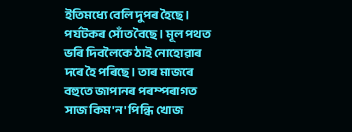ইতিমধ্যে বেলি দুপৰ হৈছে। পৰ্যটকৰ সোঁত বৈছে। মূল পথত ভৰি দিবলৈকে ঠাই নোহোৱাৰ দৰে হৈ পৰিছে। তাৰ মাজৰে বহুতে জাপানৰ পৰম্পৰাগত সাজ কিম'ন' পিন্ধি খোজ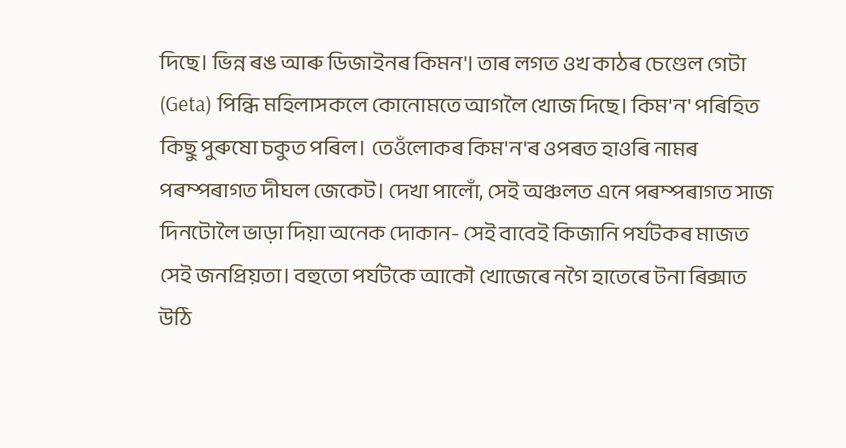দিছে। ভিন্ন ৰঙ আৰু ডিজাইনৰ কিমন'। তাৰ লগত ওখ কাঠৰ চেণ্ডেল গেটা (Geta) পিন্ধি মহিলাসকলে কোনোমতে আগলৈ খোজ দিছে। কিম'ন' পৰিহিত কিছু পুৰুষো চকুত পৰিল। তেওঁলোকৰ কিম'ন'ৰ ওপৰত হাওৰি নামৰ পৰম্পৰাগত দীঘল জেকেট। দেখা পালোঁ, সেই অঞ্চলত এনে পৰম্পৰাগত সাজ দিনটোলৈ ভাড়া দিয়া অনেক দোকান- সেই বাবেই কিজানি পৰ্যটকৰ মাজত সেই জনপ্ৰিয়তা। বহুতো পৰ্যটকে আকৌ খোজেৰে নগৈ হাতেৰে টনা ৰিক্সাত উঠি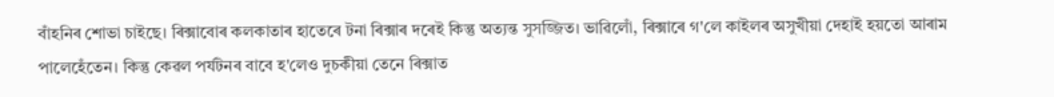বাঁহনিৰ শোভা চাইছে। ৰিক্সাবোৰ কলকাতাৰ হাতেৰে টনা ৰিক্সাৰ দৰেই কিন্তু অত্যন্ত সুসজ্জিত। ভাৱিলোঁ, ৰিক্সাৰে গ'লে কাইলৰ অসুখীয়া দেহাই হয়তো আৰাম পালেহেঁতেন। কিন্তু কেৱল পৰ্যটনৰ বাবে হ'লেও দুচকীয়া তেনে ৰিক্সাত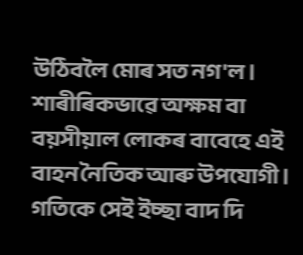উঠিবলৈ মোৰ সত নগ'ল। শাৰীৰিকভাৱে অক্ষম বা বয়সীয়াল লোকৰ বাবেহে এই বাহন নৈতিক আৰু উপযোগী। গতিকে সেই ইচ্ছা বাদ দি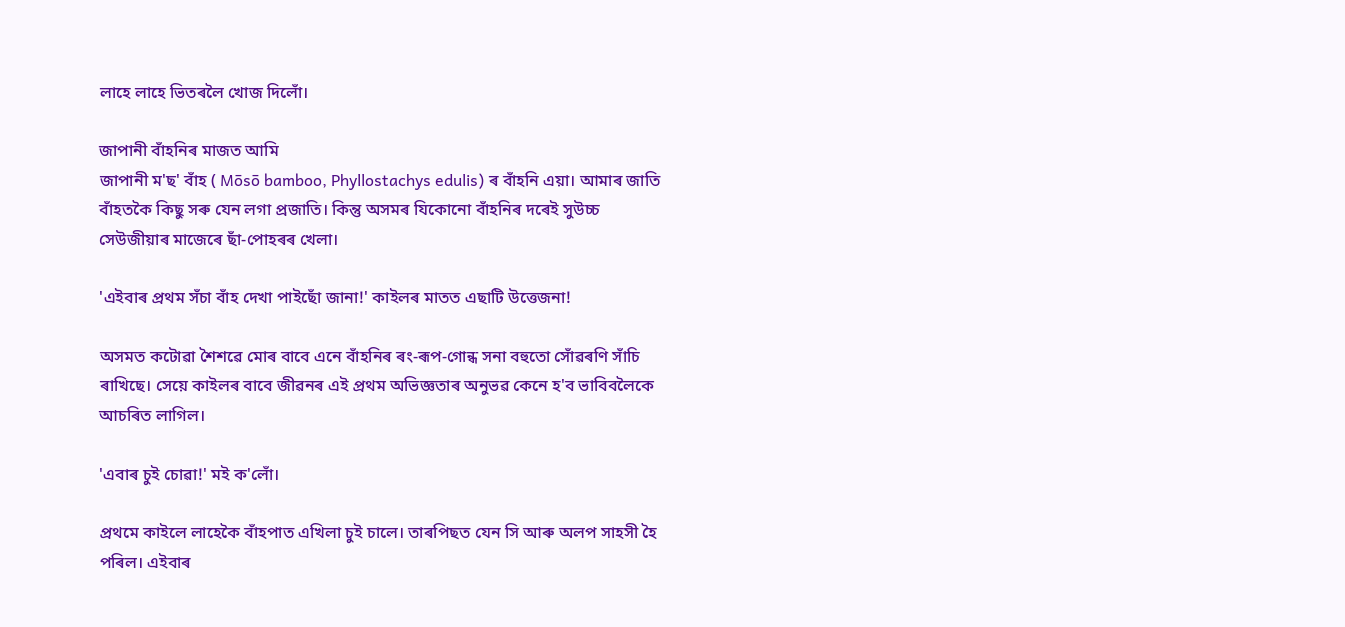লাহে লাহে ভিতৰলৈ খোজ দিলোঁ।

জাপানী বাঁহনিৰ মাজত আমি
জাপানী ম'ছ' বাঁহ ( Mōsō bamboo, Phyllostachys edulis) ৰ বাঁহনি এয়া। আমাৰ জাতি বাঁহতকৈ কিছু সৰু যেন লগা প্ৰজাতি। কিন্তু অসমৰ যিকোনো বাঁহনিৰ দৰেই সুউচ্চ সেউজীয়াৰ মাজেৰে ছাঁ-পোহৰৰ খেলা।

'এইবাৰ প্ৰথম সঁচা বাঁহ দেখা পাইছোঁ জানা!' কাইলৰ মাতত এছাটি উত্তেজনা!

অসমত কটোৱা শৈশৱে মোৰ বাবে এনে বাঁহনিৰ ৰং-ৰূপ-গোন্ধ সনা বহুতো সোঁৱৰণি সাঁচি ৰাখিছে। সেয়ে কাইলৰ বাবে জীৱনৰ এই প্ৰথম অভিজ্ঞতাৰ অনুভৱ কেনে হ'ব ভাবিবলৈকে আচৰিত লাগিল।

'এবাৰ চুই চোৱা!' মই ক'লোঁ।

প্ৰথমে কাইলে লাহেকৈ বাঁহপাত এখিলা চুই চালে। তাৰপিছত যেন সি আৰু অলপ সাহসী হৈ পৰিল। এইবাৰ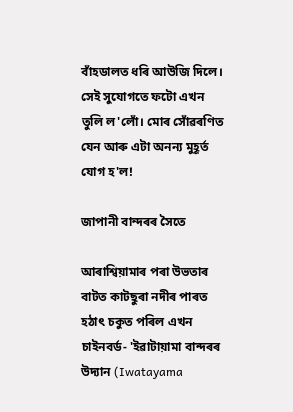বাঁহডালত ধৰি আউজি দিলে। সেই সুযোগতে ফটো এখন তুলি ল'লোঁ। মোৰ সোঁৱৰণিত যেন আৰু এটা অনন্য মুহূৰ্ত যোগ হ'ল!

জাপানী বান্দৰৰ সৈতে

আৰাশ্বিয়ামাৰ পৰা উভতাৰ বাটত কাটছুৰা নদীৰ পাৰত হঠাৎ চকুত পৰিল এখন চাইনবৰ্ড- 'ইৱাটায়ামা বান্দৰৰ উদ্যান (Iwatayama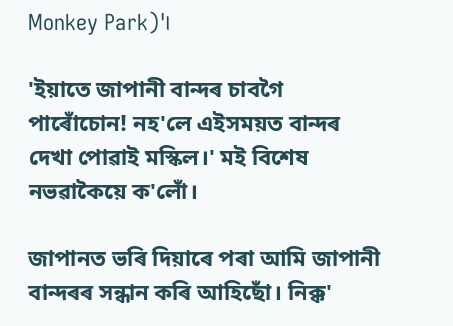Monkey Park)'।

'ইয়াতে জাপানী বান্দৰ চাবগৈ পাৰোঁচোন! নহ'লে এইসময়ত বান্দৰ দেখা পোৱাই মস্কিল।' মই বিশেষ নভৱাকৈয়ে ক'লোঁ।

জাপানত ভৰি দিয়াৰে পৰা আমি জাপানী বান্দৰৰ সন্ধান কৰি আহিছোঁ। নিক্ক'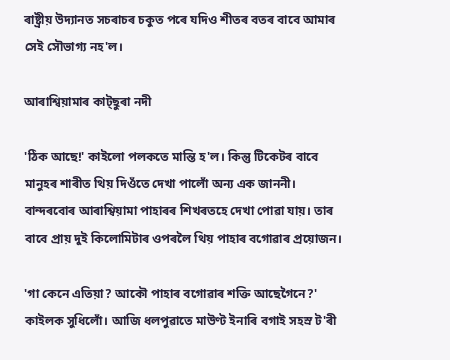ৰাষ্ট্ৰীয় উদ্যানত সচৰাচৰ চকুত পৰে যদিও শীতৰ বতৰ বাবে আমাৰ সেই সৌভাগ্য নহ'ল।

আৰাশ্বিয়ামাৰ কাট্‌ছুৰা নদী

'ঠিক আছে!' কাইলো পলকতে মান্তি হ'ল। কিন্তু টিকেটৰ বাবে মানুহৰ শাৰীত থিয় দিওঁতে দেখা পালোঁ অন্য এক জাননী। বান্দৰবোৰ আৰাশ্বিয়ামা পাহাৰৰ শিখৰতহে দেখা পোৱা যায়। তাৰ বাবে প্ৰায় দুই কিলোমিটাৰ ওপৰলৈ থিয় পাহাৰ বগোৱাৰ প্ৰয়োজন।

'গা কেনে এতিয়া? আকৌ পাহাৰ বগোৱাৰ শক্তি আছেগৈনে?' কাইলক সুধিলোঁ। আজি ধলপুৱাতে মাউণ্ট ইনাৰি বগাই সহস্ৰ ট'ৰী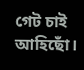গেট চাই আহিছোঁ।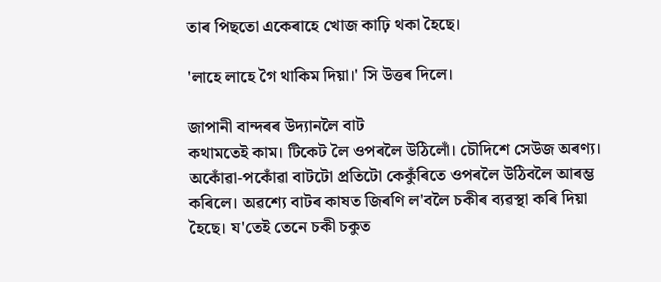তাৰ পিছতো একেৰাহে খোজ কাঢ়ি থকা হৈছে।

'লাহে লাহে গৈ থাকিম দিয়া।' সি উত্তৰ দিলে।

জাপানী বান্দৰৰ উদ্যানলৈ বাট
কথামতেই কাম। টিকেট লৈ ওপৰলৈ উঠিলোঁ। চৌদিশে সেউজ অৰণ্য। অকোঁৱা-পকোঁৱা বাটটো প্ৰতিটো কেকুঁৰিতে ওপৰলৈ উঠিবলৈ আৰম্ভ কৰিলে। অৱশ্যে বাটৰ কাষত জিৰণি ল'বলৈ চকীৰ ব্যৱস্থা কৰি দিয়া হৈছে। য'তেই তেনে চকী চকুত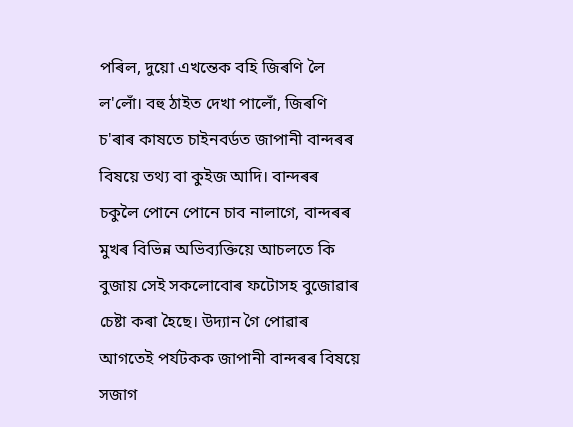পৰিল, দুয়ো এখন্তেক বহি জিৰণি লৈ ল'লোঁ। বহু ঠাইত দেখা পালোঁ, জিৰণি চ'ৰাৰ কাষতে চাইনবৰ্ডত জাপানী বান্দৰৰ বিষয়ে তথ্য বা কুইজ আদি। বান্দৰৰ চকুলৈ পোনে পোনে চাব নালাগে, বান্দৰৰ মুখৰ বিভিন্ন অভিব্যক্তিয়ে আচলতে কি বুজায় সেই সকলোবোৰ ফটোসহ বুজোৱাৰ চেষ্টা কৰা হৈছে। উদ্যান গৈ পোৱাৰ আগতেই পৰ্যটকক জাপানী বান্দৰৰ বিষয়ে সজাগ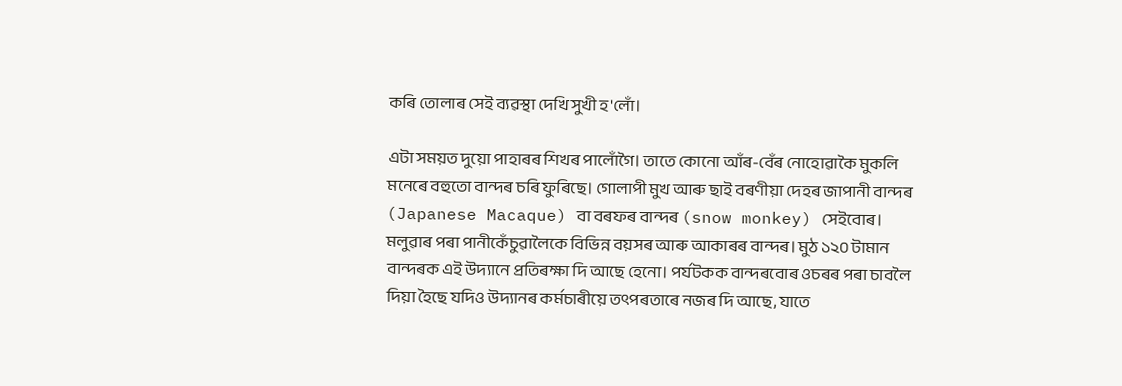কৰি তোলাৰ সেই ব্যৱস্থা দেখি সুখী হ'লোঁ।

এটা সময়ত দুয়ো পাহাৰৰ শিখৰ পালোঁগৈ। তাতে কোনো আঁৰ-বেঁৰ নোহোৱাকৈ মুকলি মনেৰে বহুতো বান্দৰ চৰি ফুৰিছে। গোলাপী মুখ আৰু ছাই বৰণীয়া দেহৰ জাপানী বান্দৰ (Japanese Macaque) বা বৰফৰ বান্দৰ (snow monkey) সেইবোৰ। মলুৱাৰ পৰা পানীকেঁচুৱালৈকে বিভিন্ন বয়সৰ আৰু আকাৰৰ বান্দৰ। মুঠ ১২০ টামান বান্দৰক এই উদ্যানে প্ৰতিৰক্ষা দি আছে হেনো। পৰ্যটকক বান্দৰবোৰ ওচৰৰ পৰা চাবলৈ দিয়া হৈছে যদিও উদ্যানৰ কৰ্মচাৰীয়ে তৎপৰতাৰে নজৰ দি আছে, যাতে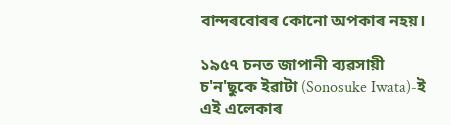বান্দৰবোৰৰ কোনো অপকাৰ নহয়।

১৯৫৭ চনত জাপানী ব্যৱসায়ী চ'ন'ছুকে ইৱাটা (Sonosuke Iwata)-ই এই এলেকাৰ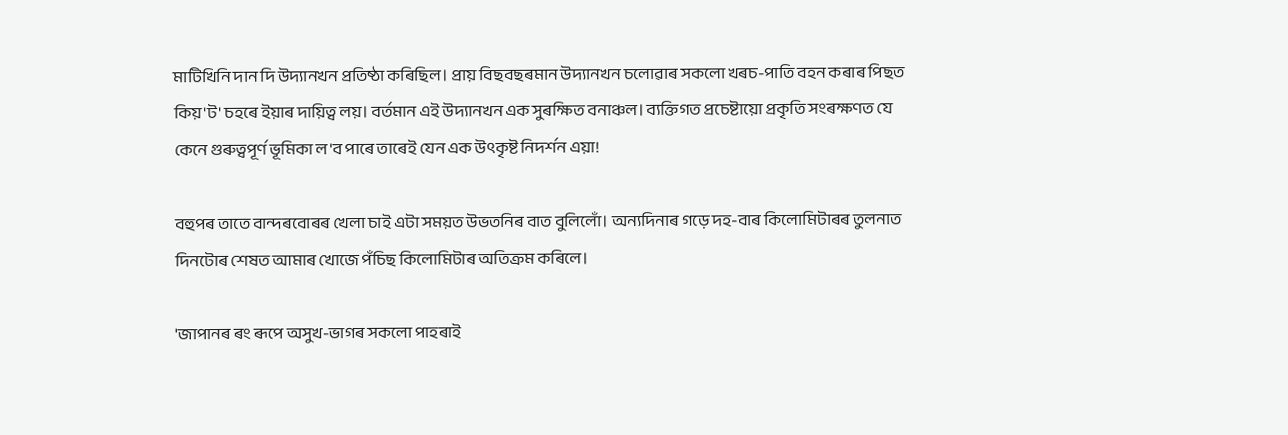মাটিখিনি দান দি উদ্যানখন প্ৰতিষ্ঠা কৰিছিল। প্ৰায় বিছবছৰমান উদ্যানখন চলোৱাৰ সকলো খৰচ-পাতি বহন কৰাৰ পিছত কিয়'ট' চহৰে ইয়াৰ দায়িত্ব লয়। বৰ্তমান এই উদ্যানখন এক সুৰক্ষিত বনাঞ্চল। ব্যক্তিগত প্ৰচেষ্টায়ো প্ৰকৃতি সংৰক্ষণত যে কেনে গুৰুত্বপূৰ্ণ ভূমিকা ল'ব পাৰে তাৰেই যেন এক উৎকৃষ্ট নিদৰ্শন এয়া!

বহুপৰ তাতে বান্দৰবোৰৰ খেলা চাই এটা সময়ত উভতনিৰ বাত বুলিলোঁ। অন্যদিনাৰ গড়ে দহ-বাৰ কিলোমিটাৰৰ তুলনাত দিনটোৰ শেষত আমাৰ খোজে পঁচিছ কিলোমিটাৰ অতিক্ৰম কৰিলে।

'জাপানৰ ৰং ৰূপে অসুখ-ভাগৰ সকলো পাহৰাই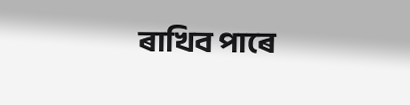ৰাখিব পাৰে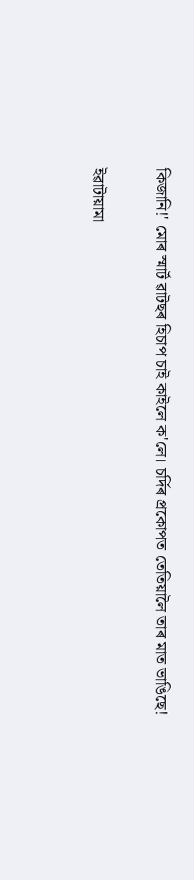কিজানি!' মোৰ স্মাৰ্ট ৱাটছৰ হিচাপ চাই কাইলে ক'লে। চৰ্দিৰ প্ৰকোপত তেতিয়ালৈ তাৰ মাত ভাঙিছে!

ইৱাটায়ামা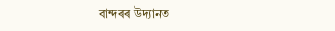বান্দৰৰ উদ্যানত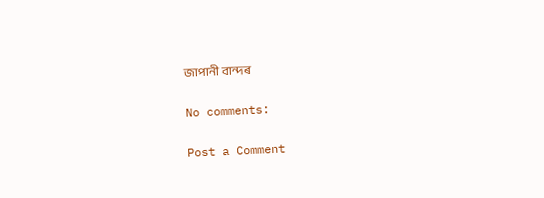জাপানী বান্দৰ

No comments:

Post a Comment